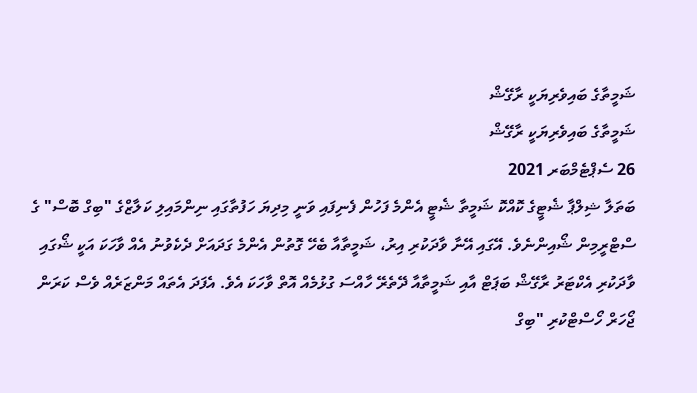ޝަމީތާގެ ބައިވެރިޔަކީ ރާގޭޝް
ޝަމީތާގެ ބައިވެރިޔަކީ ރާގޭޝް
26 ސެޕްޓެމްބަރ 2021
ބަތަލާ ޝިލްޕާ ޝެޓީގެ ކޮއްކޮ ޝަމީތާ ޝެޓީ އެންމެ ފަހުން ފެނިފައި ވަނީ މިދިޔަ ހަފުތާގައި ނިންމައިލި ކަލާޒްގެ "ބިގް ބޮސް" ގެ ސްޓްރީމިން ޝޯއިންނެވެ. އޭގައި އޭނާ ވާދަކުރި އިރު، ޝަމީތާއާ ބެހޭ ގޮތުން އެންމެ ގަދައަށް ދެކެވުނު އެއް ވާހަކަ އަކީ ޝޯގައި ވާދަކުރި އެކްޓަރު ރާގޭޝް ބަޕަޓް އާއި ޝަމީތާއާ ދޭތެރޭ ހާއްސަ ގުޅުމެއް އޮތް ވާހަކަ އެވެ. އެފަދަ އެތައް މަންޒަރެއް ވެސް ކަރަން ޖޯހަރް ހޯސްޓްކުރި "ބިގް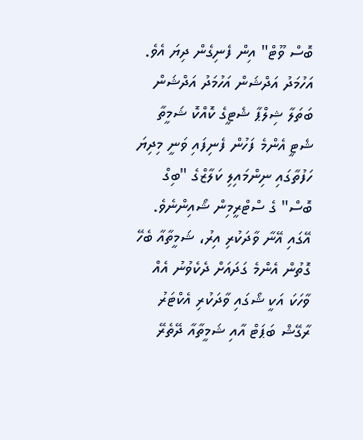ބޮސް ވޫޓް" އިން ފެނިގެން ދިޔަ އެވެ.
އަހުމަދު އަދްޝަން އަހުމަދު އަދްޝަން
ބަތަލާ ޝިލްޕާ ޝެޓީގެ ކޮއްކޮ ޝަމީތާ ޝެޓީ އެންމެ ފަހުން ފެނިފައި ވަނީ މިދިޔަ ހަފުތާގައި ނިންމައިލި ކަލާޒްގެ "ބިގް ބޮސް" ގެ ސްޓްރީމިން ޝޯއިންނެވެ. އޭގައި އޭނާ ވާދަކުރި އިރު، ޝަމީތާއާ ބެހޭ ގޮތުން އެންމެ ގަދައަށް ދެކެވުނު އެއް ވާހަކަ އަކީ ޝޯގައި ވާދަކުރި އެކްޓަރު ރާގޭޝް ބަޕަޓް އާއި ޝަމީތާއާ ދޭތެރޭ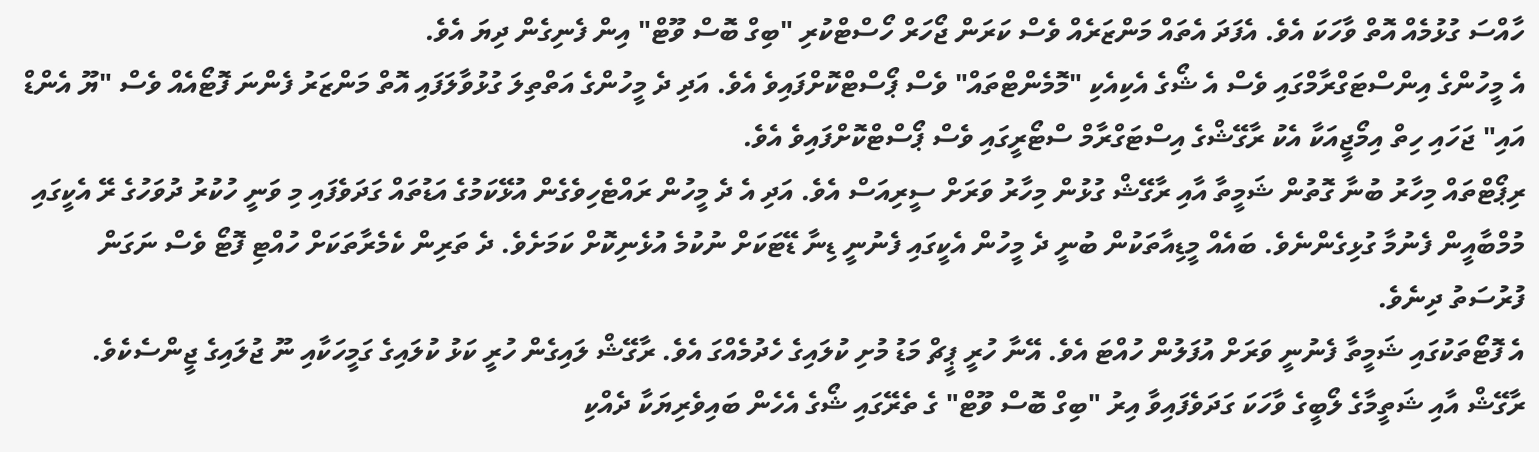ހާއްސަ ގުޅުމެއް އޮތް ވާހަކަ އެވެ. އެފަދަ އެތައް މަންޒަރެއް ވެސް ކަރަން ޖޯހަރް ހޯސްޓްކުރި "ބިގް ބޮސް ވޫޓް" އިން ފެނިގެން ދިޔަ އެވެ.
އެ މީހުންގެ އިންސްޓަގްރާމްގައި ވެސް އެ ޝޯގެ އެކިއެކި "މޮމެންޓްތައް" ވެސް ޕޯސްޓްކޮށްފައިވެ އެވެ. އަދި ދެ މީހުންގެ އަތްތިލަ ގުޅުވާލަފައި އޮތް މަންޒަރު ފެންނަ ފޮޓޯއެއް ވެސް "ޔޫ އެންޑް އައި" ޖަހައި ހިތް އިމޯޖީއަކާ އެކު ރާގޭޝްގެ އިސްޓަގްރާމް ސްޓޯރީގައި ވެސް ޕޯސްޓްކޮށްފައިވެ އެވެ.
ރިޕޯޓްތައް މިހާރު ބުނާ ގޮތުން ޝަމީތާ އާއި ރާގޭޝް ގުޅުން މިހާރު ވަރަށް ސީރިއަސް އެވެ. އަދި އެ ދެ މީހުން ރައްޓެހިވެގެން އުޅޭކަމުގެ އަޑުތައް ގަދަވެފައި މި ވަނީ ހުކުރު ދުވަހުގެ ރޭ އެކީގައި މުމްބާއީން ފެނުމާ ގުޅިގެންނެވެ. ބައެއް މީޑިއާތަކުން ބުނީ ދެ މީހުން އެކީގައި ފެނުނީ ޑިނާ ޑޭޓަކަށް ނުކުމެ އުޅެނިކޮށް ކަމަށެވެ. ދެ ތަރިން ކެމެރާތަކަށް ހުއްޓި ފޮޓޯ ވެސް ނަގަން ފުރުސަތު ދިނެވެ.
އެ ފޮޓޯތަކުގައި ޝަމީތާ ފެނުނީ ވަރަށް އުފަލުން ހުއްޓަ އެވެ. އޭނާ ހުރީ ޕީޗް މަޑު މުށި ކުލައިގެ ހެދުމެއްގަ އެވެ. ރާގޭޝް ލައިގެން ހުރީ ކަޅު ކުލައިގެ ގަމީހަކާއި ނޫ ޖުލައިގެ ޖީންސެކެވެ.
ރާގޭޝް އާއި ޝަތީމާގެ ލޯބީގެ ވާހަކަ ގަދަވެފައިވާ އިރު "ބިގް ބޮސް ވޫޓް" ގެ ތެރޭގައި ޝޯގެ އެހެން ބައިވެރިޔަކާ ދެއްކި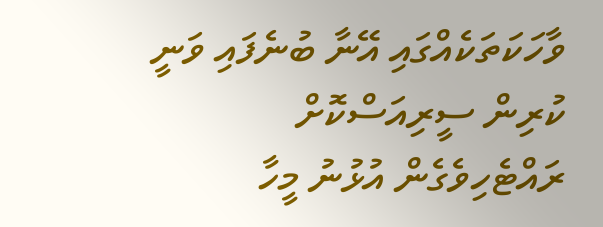ވާހަކަތަކެއްގައި އޭނާ ބުނެފައި ވަނީ ކުރިން ސީރިއަސްކޮށް ރައްޓެހިވެގެން އުޅުނު މީހާ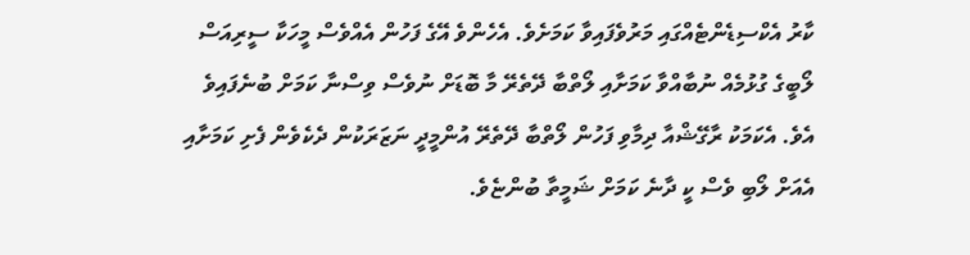ކާރު އެކްސިޑެންޓެއްގައި މަރުވެފައިވާ ކަމަށެވެ. އެހެންވެ އޭގެ ފަހުން އެއްވެސް މީހަކާ ސީރިއަސް ލޯބީގެ ގުޅުމެއް ނުބާއްވާ ކަމަށާއި ލޯތްބާ ދޭތެރޭ މާ ބޮޑަށް ނުވެސް ވިސްނާ ކަމަށް ބުނެފައިވެ އެވެ. އެކަމަކު ރާގޭޝްއާ ދިމާވި ފަހުން ލޯތްބާ ދޭތެރޭ އުންމީދީ ނަޒަރަކުން ދެކެވެން ފެށި ކަމަށާއި އެއަށް ލޯބި ވެސް ކީ ދާނެ ކަމަށް ޝަމީތާ ބުންޏެވެ.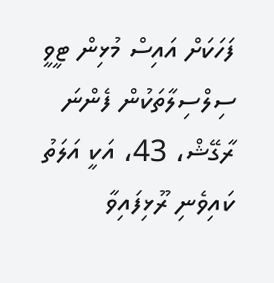ފަހަކަށް އައިސް މުޅިން ޓީވީ ސިލްސިލާތަކުން ފެންނަ ރާގޭޝް، 43، އަކީ އަލަތު ކައިވެނި ރޫޅިފައިވާ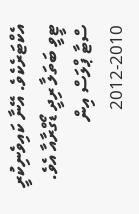އެކްޓަރެކެވެ. އޭނާ ކައިވެނިކުރީ ޓީވީ ބަތަލާ ރިދީ ޑޯގްރާއާ އެވެ. ސްޓާ ޕްލަސް އިން 2010-2012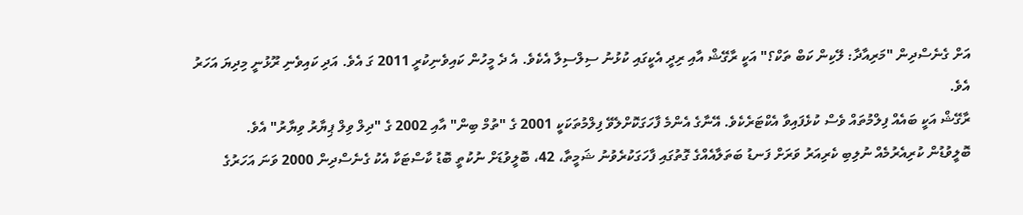އަށް ގެނެސްދިން "މަރިއާދާ: ލޭކިން ކަބް ތަކް؟" އަކީ ރާގޭޝް އާއި ރިދީ އެކީގައި ކުޅުނު ސިލްސިލާ އެކެވެ. އެ ދެ މީހުން ކައިވެނިކުރީ 2011 ގަ އެވެ. އަދި ކައިވެނި ރޫޅުނީ މިދިޔަ އަހަރު އެވެ.
ރާގޭޝް އަކީ ބައެއް ފިލްމުތައް ވެސް ކުޅެފައިވާ އެކްޓަރެކެވެ. އޭނާގެ އެންމެ ފާހަގަކޮށްލެވޭ ފިލްމުތަކަކީ 2001 ގެ "ތުމް ބިން" އާއި 2002 ގެ "ދިލް ވިލް ޕިޔާރު ވިޔާރު" އެވެ.
ބޮލީވުޑުން ކުރިއެރުމެއް ނުލިބި ކެރިއަރު ވަރަށް ފަނޑު ބަތަލާއެއްގެ ގޮތުގައި ފާހަގަކުރެވުނު ޝަމީތާ، 42، ބޮލީވުޑަށް ނުކުތީ ބޮޑު ކާސްޓަކާ އެކު ގެނެސްދިން 2000 ވަނަ އަހަރުގެ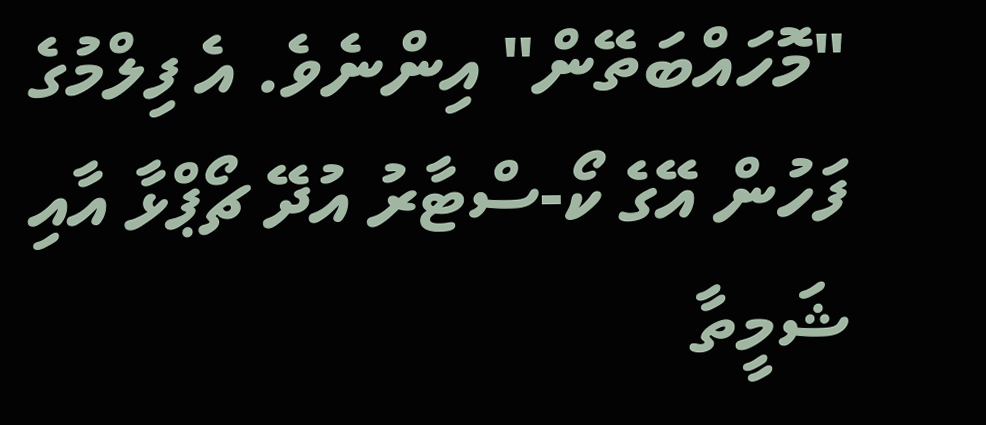"މޮހައްބަތޭން" އިންނެވެ. އެ ފިލްމުގެ ފަހުން އޭގެ ކޯ-ސްޓާރު އުދޭ ޗޯޕްޅާ އާއި ޝަމީތާ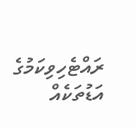ރައްޓެހިވިކަމުގެ އަޑުތަކެއް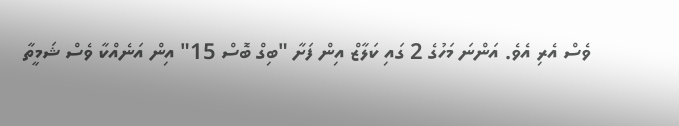ވެސް އެރި އެވެ. އަންނަ މަހުގެ 2 ގައި ކަލާޒް އިން ފަށާ "ބިގް ބޮސް 15" އިން އަނެއްކާ ވެސް ޝަމީތާ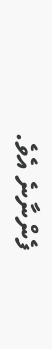ފެންނާނެ އެވެ.